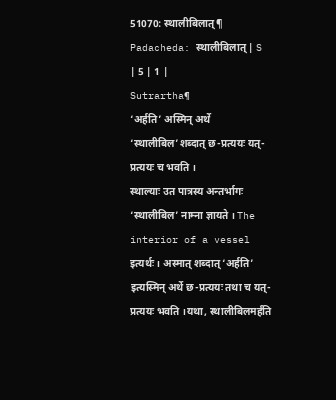51070: स्थालीबिलात्¶
Padacheda: स्थालीबिलात् | S | 5 | 1 |
Sutrartha¶
‘अर्हति’ अस्मिन् अर्थे ‘स्थालीबिल’शब्दात् छ-प्रत्ययः यत्-प्रत्ययः च भवति ।
स्थाल्याः उत पात्रस्य अन्तर्भागः ‘स्थालीबिल’ नाम्ना ज्ञायते । The interior of a vessel इत्यर्थः । अस्मात् शब्दात् ‘अर्हति’ इत्यस्मिन् अर्थे छ-प्रत्ययः तथा च यत्-प्रत्ययः भवति ।यथा, स्थालीबिलमर्हति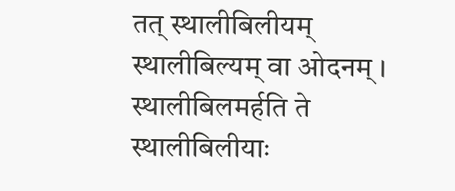तत् स्थालीबिलीयम् स्थालीबिल्यम् वा ओदनम् । स्थालीबिलमर्हति ते स्थालीबिलीयाः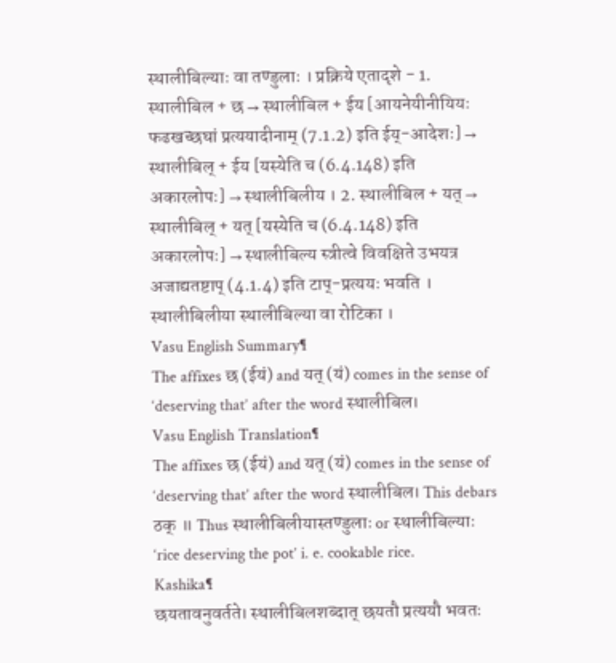स्थालीबिल्याः वा तण्डुलाः । प्रक्रिये एतादृशे - 1. स्थालीबिल + छ → स्थालीबिल + ईय [आयनेयीनीयियः फढखच्छघां प्रत्ययादीनाम् (7.1.2) इति ईय्-आदेशः] → स्थालीबिल् + ईय [यस्येति च (6.4.148) इति अकारलोपः] → स्थालीबिलीय । 2. स्थालीबिल + यत् → स्थालीबिल् + यत् [यस्येति च (6.4.148) इति अकारलोपः] → स्थालीबिल्य स्त्रीत्वे विवक्षिते उभयत्र अजाद्यतष्टाप् (4.1.4) इति टाप्-प्रत्ययः भवति । स्थालीबिलीया स्थालीबिल्या वा रोटिका ।
Vasu English Summary¶
The affixes छ (ईयं) and यत् (यं) comes in the sense of ‘deserving that’ after the word स्थालीबिल।
Vasu English Translation¶
The affixes छ (ईयं) and यत् (यं) comes in the sense of ‘deserving that’ after the word स्थालीबिल। This debars ठक् ॥ Thus स्थालीबिलीयास्तण्डुलाः or स्थालीबिल्याः ‘rice deserving the pot’ i. e. cookable rice.
Kashika¶
छयतावनुवर्तते। स्थालीबिलशब्दात् छयतौ प्रत्ययौ भवतः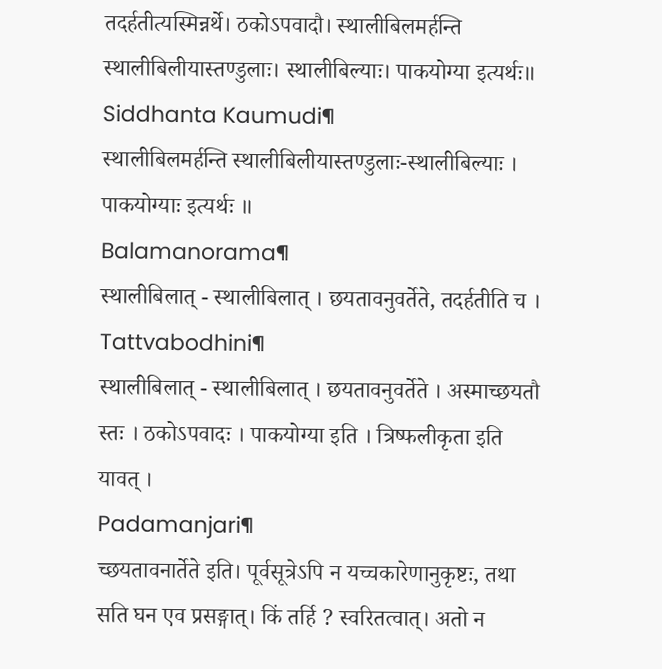तदर्हतीत्यस्मिन्नर्थे। ठकोऽपवादौ। स्थालीबिलमर्हन्ति स्थालीबिलीयास्तण्डुलाः। स्थालीबिल्याः। पाकयोग्या इत्यर्थः॥
Siddhanta Kaumudi¶
स्थालीबिलमर्हन्ति स्थालीबिलीयास्तण्डुलाः-स्थालीबिल्याः । पाकयोग्याः इत्यर्थः ॥
Balamanorama¶
स्थालीबिलात् - स्थालीबिलात् । छयतावनुवर्तेते, तदर्हतीति च ।
Tattvabodhini¶
स्थालीबिलात् - स्थालीबिलात् । छयतावनुवर्तेते । अस्माच्छयतौ स्तः । ठकोऽपवादः । पाकयोग्या इति । त्रिष्फलीकृता इति यावत् ।
Padamanjari¶
च्छयतावनार्तेते इति। पूर्वसूत्रेऽपि न यच्चकारेणानुकृष्टः, तथा सति घन एव प्रसङ्गात्। किं तर्हि ? स्वरितत्वात्। अतो न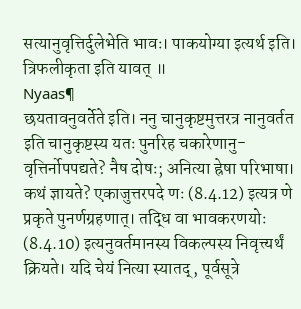सत्यानुवृत्तिर्दुलेभेति भावः। पाकयोग्या इत्यर्थ इति। त्रिफलीकृता इति यावत् ॥
Nyaas¶
छयतावनुवर्तेते इति। ननु चानुकृष्टमुत्तरत्र नानुवर्तत इति चानुकृष्टस्य यतः पुनरिह चकारेणानु-वृत्तिर्नोपपद्यते? नैष दोषः; अनित्या ह्रेषा परिभाषा। कथं ज्ञायते? एकाजुत्तरपदे णः (8.4.12) इत्यत्र णे प्रकृते पुनर्णग्रहणात्। तद्धि वा भावकरणयोः (8.4.10) इत्यनुवर्तमानस्य विकल्पस्य निवृत्त्यर्थं क्रियते। यदि चेयं नित्या स्यातद्, पूर्वसूत्रे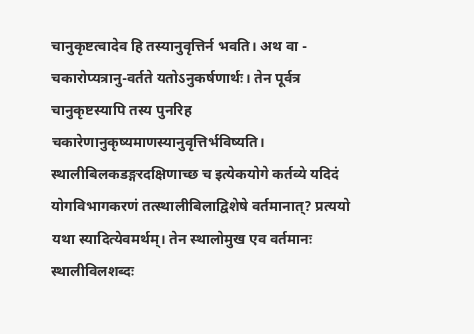चानुकृष्टत्वादेव हि तस्यानुवृत्तिर्न भवति। अथ वा - चकारोप्यत्रानु-वर्तते यतोऽनुकर्षणार्थः। तेन पूर्वत्र चानुकृष्टस्यापि तस्य पुनरिह चकारेणानुकृष्यमाणस्यानुवृत्तिर्भविष्यति। स्थालीबिलकडङ्गरदक्षिणाच्छ च इत्येकयोगे कर्तव्ये यदिदं योगविभागकरणं तत्स्थालीबिलाद्विशेषे वर्तमानात्? प्रत्ययो यथा स्यादित्येवमर्थम्। तेन स्थालोमुख एव वर्तमानः स्थालीविलशब्दः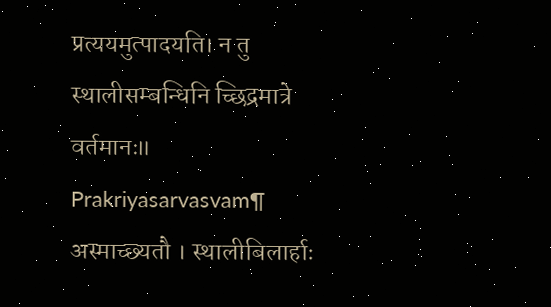प्रत्ययमुत्पादयति। न तु स्थालीसम्बन्धिनि च्छिद्रमात्रे वर्तमानः॥
Prakriyasarvasvam¶
अस्माच्छ्यतौ । स्थालीबिलार्हाः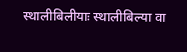स्थालीबिलीयाः स्थालीबिल्या वा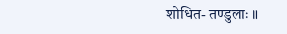शोधित- तण्डुलाः ॥